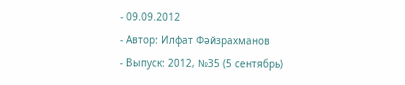- 09.09.2012
- Автор: Илфат Фәйзрахманов
- Выпуск: 2012, №35 (5 сентябрь)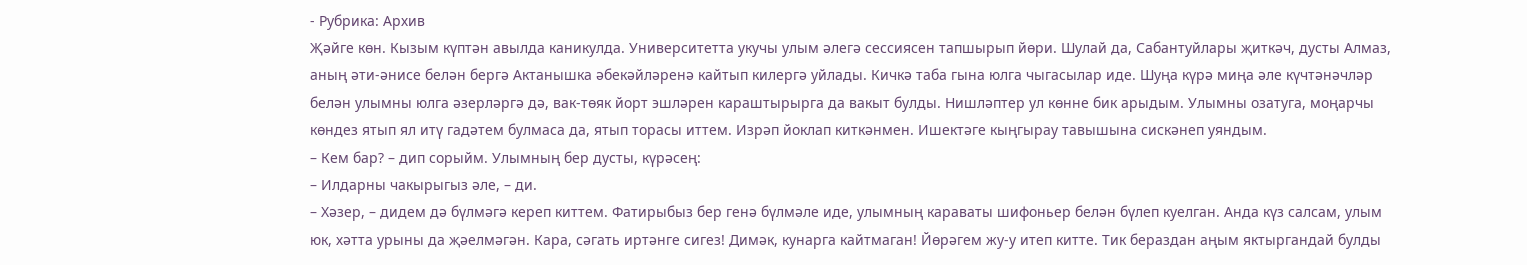- Рубрика: Архив
Җәйге көн. Кызым күптән авылда каникулда. Университетта укучы улым әлегә сессиясен тапшырып йөри. Шулай да, Сабантуйлары җиткәч, дусты Алмаз, аның әти-әнисе белән бергә Актанышка әбекәйләренә кайтып килергә уйлады. Кичкә таба гына юлга чыгасылар иде. Шуңа күрә миңа әле күчтәнәчләр белән улымны юлга әзерләргә дә, вак-төяк йорт эшләрен караштырырга да вакыт булды. Нишләптер ул көнне бик арыдым. Улымны озатуга, моңарчы көндез ятып ял итү гадәтем булмаса да, ятып торасы иттем. Изрәп йоклап киткәнмен. Ишектәге кыңгырау тавышына сискәнеп уяндым.
– Кем бар? – дип сорыйм. Улымның бер дусты, күрәсең:
– Илдарны чакырыгыз әле, – ди.
– Хәзер, – дидем дә бүлмәгә кереп киттем. Фатирыбыз бер генә бүлмәле иде, улымның караваты шифоньер белән бүлеп куелган. Анда күз салсам, улым юк, хәтта урыны да җәелмәгән. Кара, сәгать иртәнге сигез! Димәк, кунарга кайтмаган! Йөрәгем жу-у итеп китте. Тик бераздан аңым яктыргандай булды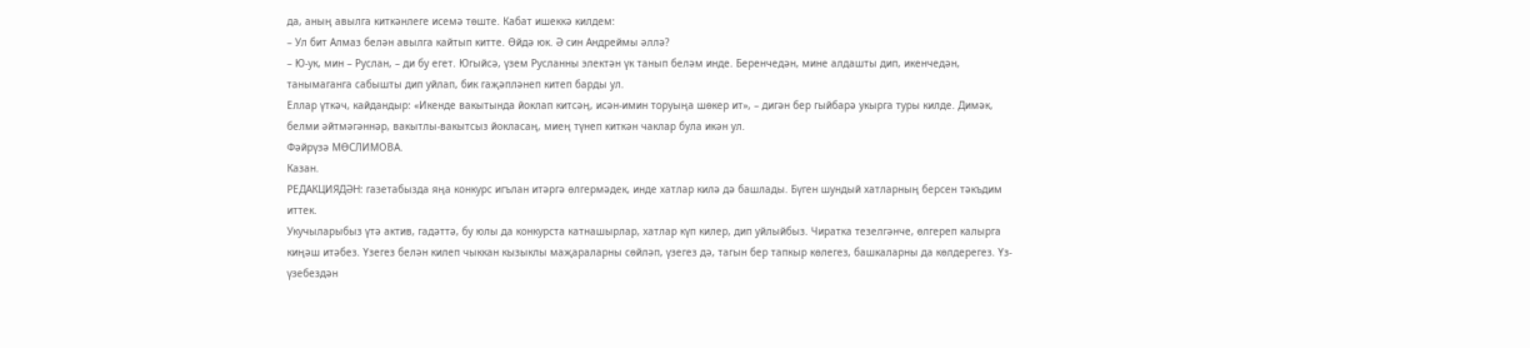да, аның авылга киткәнлеге исемә төште. Кабат ишеккә килдем:
– Ул бит Алмаз белән авылга кайтып китте. Өйдә юк. Ә син Андреймы әллә?
– Ю-ук, мин – Руслан, – ди бу егет. Югыйсә, үзем Русланны электән үк танып беләм инде. Беренчедән, мине алдашты дип, икенчедән, танымаганга сабышты дип уйлап, бик гаҗәпләнеп китеп барды ул.
Еллар үткәч, кайдандыр: «Икенде вакытында йоклап китсәң, исән-имин торуыңа шөкер ит», – дигән бер гыйбарә укырга туры килде. Димәк, белми әйтмәгәннәр, вакытлы-вакытсыз йокласаң, миең түнеп киткән чаклар була икән ул.
Фәйрүзә МӨСЛИМОВА.
Казан.
РЕДАКЦИЯДӘН: газетабызда яңа конкурс игълан итәргә өлгермәдек, инде хатлар килә дә башлады. Бүген шундый хатларның берсен тәкъдим иттек.
Укучыларыбыз үтә актив, гадәттә, бу юлы да конкурста катнашырлар, хатлар күп килер, дип уйлыйбыз. Чиратка тезелгәнче, өлгереп калырга киңәш итәбез. Үзегез белән килеп чыккан кызыклы маҗараларны сөйләп, үзегез дә, тагын бер тапкыр көлегез, башкаларны да көлдерегез. Үз-үзебездән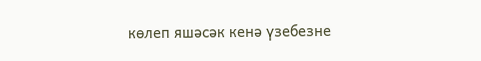көлеп яшәсәк кенә үзебезне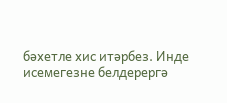бәхетле хис итәрбез. Инде исемегезне белдерергә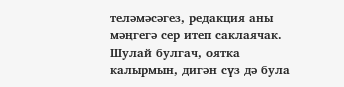теләмәсәгез, редакция аны мәңгегә сер итеп саклаячак. Шулай булгач, оятка калырмын, дигән сүз дә була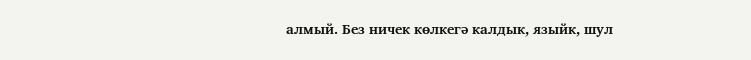алмый. Без ничек көлкегә калдык, языйк, шул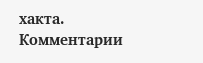хакта.
Комментарии